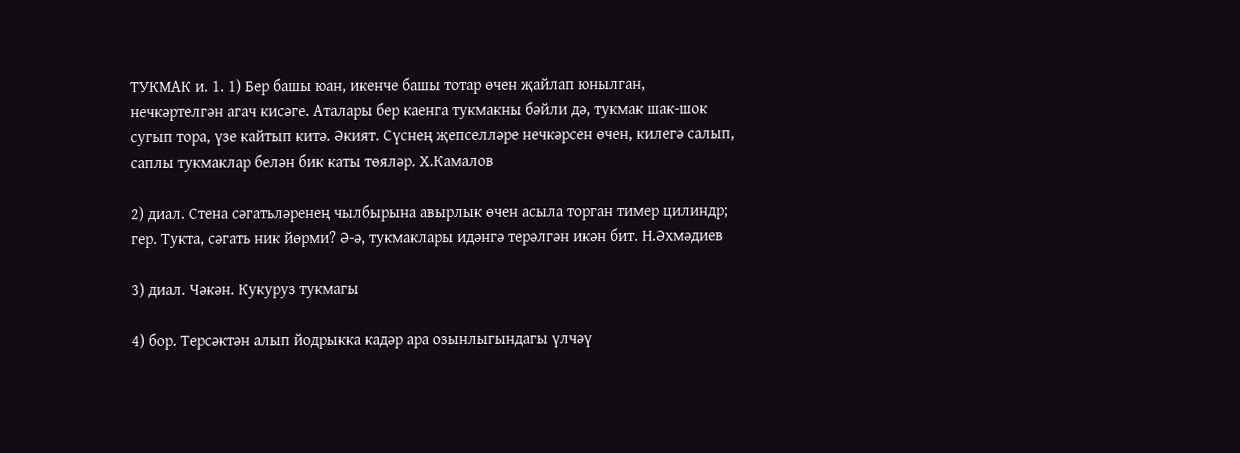ТУКМАК и. 1. 1) Бер башы юан, икенче башы тотар өчен җайлап юнылган, нечкәртелгән агач кисәге. Аталары бер каенга тукмакны бәйли дә, тукмак шак-шок сугып тора, үзе кайтып китә. Әкият. Сүснең җепселләре нечкәрсен өчен, килегә салып, саплы тукмаклар белән бик каты төяләр. Х.Камалов

2) диал. Cтена сәгатьләренең чылбырына авырлык өчен асыла торган тимер цилиндр; гер. Тукта, сәгать ник йөрми? Ә-ә, тукмаклары идәнгә терәлгән икән бит. Н.Әхмәдиев

3) диал. Чәкән. Кукуруз тукмагы

4) бор. Терсәктән алып йодрыкка кадәр ара озынлыгындагы үлчәү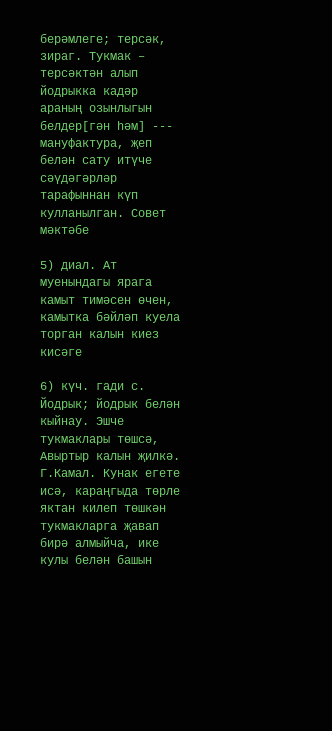берәмлеге; терсәк, зираг. Тукмак – терсәктән алып йодрыкка кадәр араның озынлыгын белдер[гән һәм] --- мануфактура, җеп белән сату итүче сәүдәгәрләр тарафыннан күп кулланылган. Совет мәктәбе

5) диал. Ат муенындагы ярага камыт тимәсен өчен, камытка бәйләп куела торган калын киез кисәге

6) күч. гади с. Йодрык; йодрык белән кыйнау. Эшче тукмаклары төшсә, Авыртыр калын җилкә. Г.Камал. Кунак егете исә, караңгыда төрле яктан килеп төшкән тукмакларга җавап бирә алмыйча, ике кулы белән башын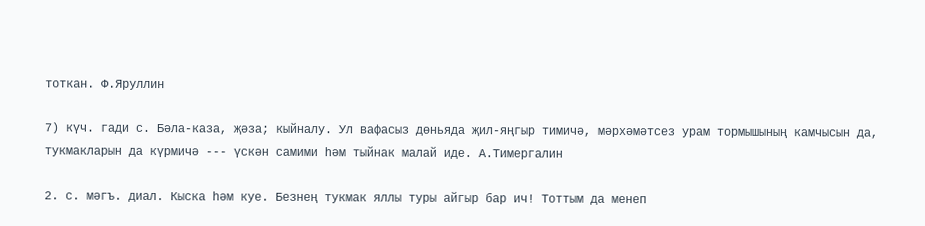тоткан. Ф.Яруллин

7) күч. гади с. Бәла-каза, җәза; кыйналу. Ул вафасыз дөньяда җил-яңгыр тимичә, мәрхәмәтсез урам тормышының камчысын да, тукмакларын да күрмичә --- үскән самими һәм тыйнак малай иде. А.Тимергалин

2. с. мәгъ. диал. Кыска һәм куе. Безнең тукмак яллы туры айгыр бар ич! Тоттым да менеп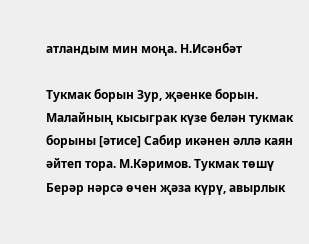атландым мин моңа. Н.Исәнбәт

Тукмак борын Зур, җәенке борын. Малайның кысыграк күзе белән тукмак борыны [әтисе] Сабир икәнен әллә каян әйтеп тора. М.Кәримов. Тукмак төшү Берәр нәрсә өчен җәза күрү, авырлык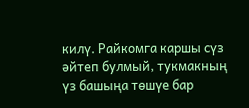килү. Райкомга каршы сүз әйтеп булмый, тукмакның үз башыңа төшүе бар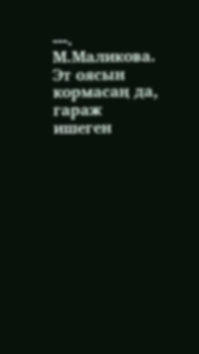---. М.Маликова. Эт оясын кормасаң да, гараж ишеген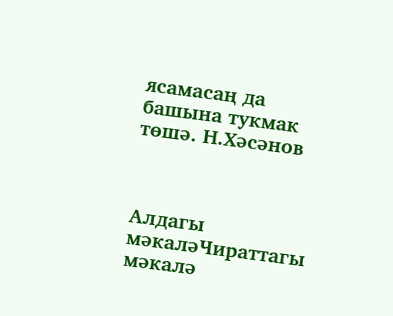ясамасаң да башына тукмак төшә. Н.Хәсәнов



Алдагы мәкаләЧираттагы мәкалә